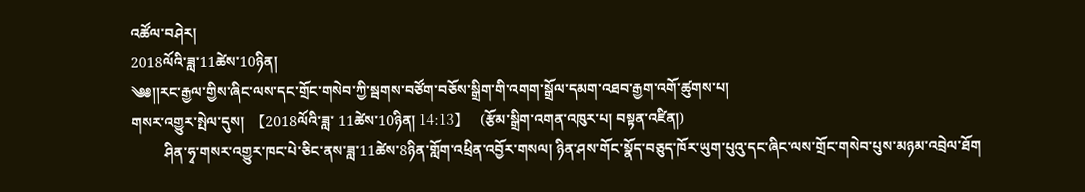འཚོལ་བཤེར།
2018ལོའི་ཟླ་11ཚེས་10ཉིན།
༄༅།།རང་རྒྱལ་གྱིས་ཞིང་ལས་དང་གྲོང་གསེབ་ཀྱི་སྦགས་བཙོག་བཅོས་སྒྲིག་གི་འགག་སྒྲོལ་དམག་འཐབ་རྒྱག་འགོ་ཚུགས་པ།
གསར་འགྱུར་སྤེལ་དུས།  【2018ལོའི་ཟླ་ 11ཚེས་10ཉིན། 14:13】   (རྩོམ་སྒྲིག་འགན་འཁུར་པ། བསྟན་འཛིན།)
         ཤིན་ཧྭ་གསར་འགྱུར་ཁང་པེ་ཅིང་ནས་ཟླ་11ཚེས་8ཉིན་གློག་འཕྲིན་འབྱོར་གསལ། ཉིན་ཤས་གོང་སྣོད་བཅུད་ཁོར་ཡུག་པུའུ་དང་ཞིང་ལས་གྲོང་གསེབ་པུས་མཉམ་འབྲེལ་ཐོག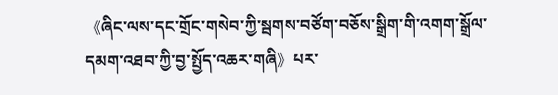《ཞིང་ལས་དང་གྲོང་གསེབ་ཀྱི་སྦགས་བཙོག་བཅོས་སྒྲིག་གི་འགག་སྒྲོལ་དམག་འཐབ་ཀྱི་བྱ་སྤྱོད་འཆར་གཞི》པར་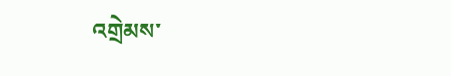འགྲེམས་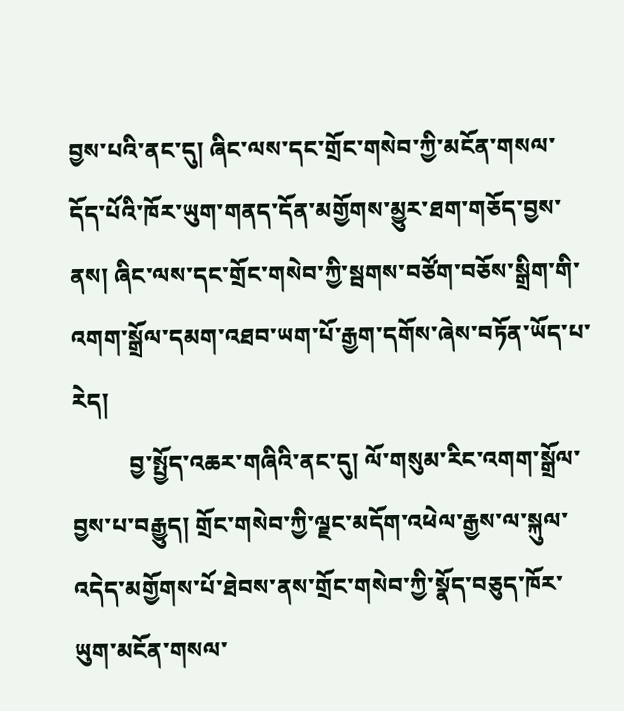བྱས་པའི་ནང་དུ། ཞིང་ལས་དང་གྲོང་གསེབ་ཀྱི་མངོན་གསལ་དོད་པོའི་ཁོར་ཡུག་གནད་དོན་མགྱོགས་མྱུར་ཐག་གཅོད་བྱས་ནས། ཞིང་ལས་དང་གྲོང་གསེབ་ཀྱི་སྦགས་བཙོག་བཅོས་སྒྲིག་གི་འགག་སྒྲོལ་དམག་འཐབ་ཡག་པོ་རྒྱག་དགོས་ཞེས་བཏོན་ཡོད་པ་རེད།
          བྱ་སྤྱོད་འཆར་གཞིའི་ནང་དུ། ལོ་གསུམ་རིང་འགག་སྒྲོལ་བྱས་པ་བརྒྱུད། གྲོང་གསེབ་ཀྱི་ལྗང་མདོག་འཕེལ་རྒྱས་ལ་སྐུལ་འདེད་མགྱོགས་པོ་ཐེབས་ནས་གྲོང་གསེབ་ཀྱི་སྣོད་བཅུད་ཁོར་ཡུག་མངོན་གསལ་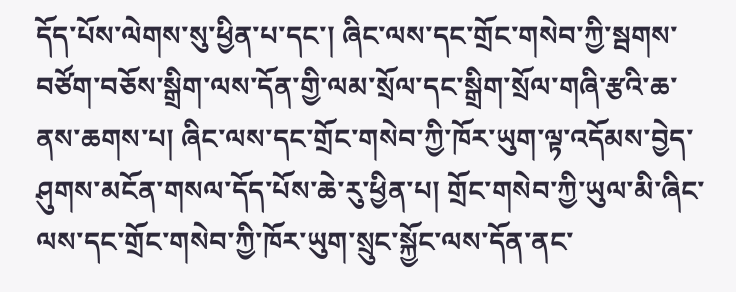དོད་པོས་ལེགས་སུ་ཕྱིན་པ་དང་། ཞིང་ལས་དང་གྲོང་གསེབ་ཀྱི་སྦགས་བཙོག་བཅོས་སྒྲིག་ལས་དོན་གྱི་ལམ་སྲོལ་དང་སྒྲིག་སྲོལ་གཞི་རྩའི་ཆ་ནས་ཆགས་པ། ཞིང་ལས་དང་གྲོང་གསེབ་ཀྱི་ཁོར་ཡུག་ལྟ་འདོམས་བྱེད་ཤུགས་མངོན་གསལ་དོད་པོས་ཆེ་རུ་ཕྱིན་པ། གྲོང་གསེབ་ཀྱི་ཡུལ་མི་ཞིང་ལས་དང་གྲོང་གསེབ་ཀྱི་ཁོར་ཡུག་སྲུང་སྐྱོང་ལས་དོན་ནང་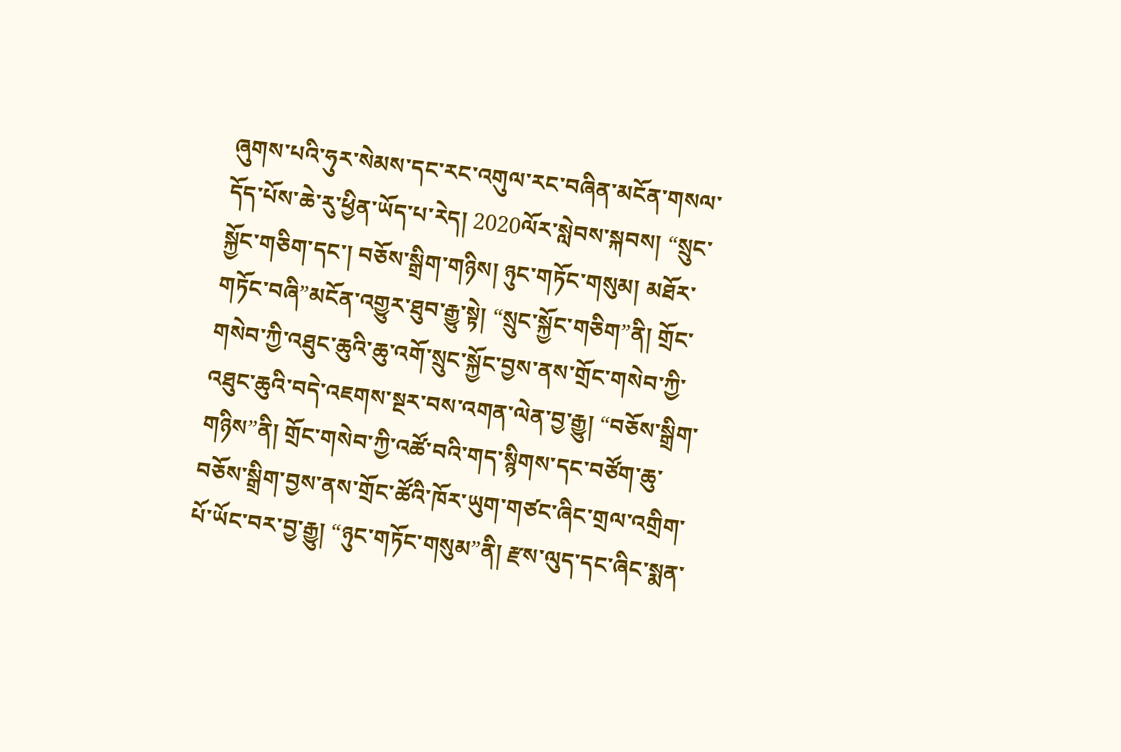ཞུགས་པའི་ཧུར་སེམས་དང་རང་འགུལ་རང་བཞིན་མངོན་གསལ་དོད་པོས་ཆེ་རུ་ཕྱིན་ཡོད་པ་རེད། 2020ལོར་སླེབས་སྐབས། “སྲུང་སྐྱོང་གཅིག་དང་། བཅོས་སྒྲིག་གཉིས། ཉུང་གཏོང་གསུམ། མཐོར་གཏོང་བཞི”མངོན་འགྱུར་ཐུབ་རྒྱུ་སྟེ། “སྲུང་སྐྱོང་གཅིག”ནི། གྲོང་གསེབ་ཀྱི་འཐུང་ཆུའི་ཆུ་འགོ་སྲུང་སྐྱོང་བྱས་ནས་གྲོང་གསེབ་ཀྱི་འཐུང་ཆུའི་བདེ་འཇགས་སྔར་བས་འགན་ལེན་བྱ་རྒྱུ། “བཅོས་སྒྲིག་གཉིས”ནི། གྲོང་གསེབ་ཀྱི་འཚོ་བའི་གད་སྙིགས་དང་བཙོག་ཆུ་བཅོས་སྒྲིག་བྱས་ནས་གྲོང་ཚོའི་ཁོར་ཡུག་གཙང་ཞིང་གྲལ་འགྲིག་པོ་ཡོང་བར་བྱ་རྒྱུ། “ཉུང་གཏོང་གསུམ”ནི། རྫས་ལུད་དང་ཞིང་སྨན་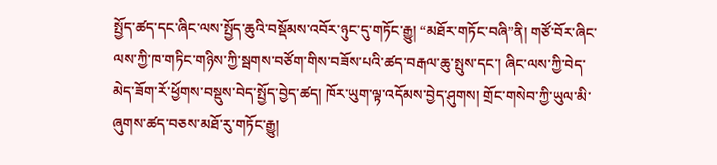སྤྱོད་ཚད་དང་ཞིང་ལས་སྤྱོད་ཆུའི་བསྡོམས་འབོར་ཉུང་དུ་གཏོང་རྒྱུ། “མཐོར་གཏོང་བཞི”ནི། གཙོ་བོར་ཞིང་ལས་ཀྱི་ཁ་གཏིང་གཉིས་ཀྱི་སྦགས་བཙོག་གིས་བཟོས་པའི་ཚད་བརྒལ་ཆུ་སྤུས་དང་། ཞིང་ལས་ཀྱི་བེད་མེད་ཟོག་རོ་ཕྱོགས་བསྡུས་བེད་སྤྱོད་བྱེད་ཚད། ཁོར་ཡུག་ལྟ་འདོམས་བྱེད་ཤུགས། གྲོང་གསེབ་ཀྱི་ཡུལ་མི་ཞུགས་ཚད་བཅས་མཐོ་རུ་གཏོང་རྒྱུ།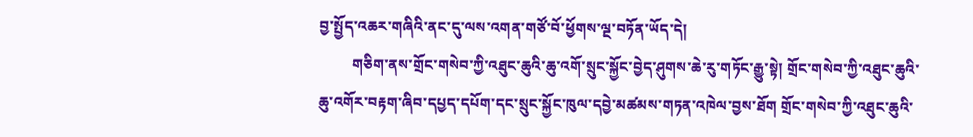བྱ་སྤྱོད་འཆར་གཞིའི་ནང་དུ་ལས་འགན་གཙོ་བོ་ཕྱོགས་ལྔ་བཏོན་ཡོད་དེ།
         གཅིག་ནས་གྲོང་གསེབ་ཀྱི་འཐུང་ཆུའི་ཆུ་འགོ་སྲུང་སྐྱོང་བྱེད་ཤུགས་ཆེ་རུ་གཏོང་རྒྱུ་སྟེ། གྲོང་གསེབ་ཀྱི་འཐུང་ཆུའི་ཆུ་འགོར་བརྟག་ཞིབ་དཔྱད་དཔོག་དང་སྲུང་སྐྱོང་ཁུལ་དབྱེ་མཚམས་གཏན་འཁེལ་བྱས་ཐོག གྲོང་གསེབ་ཀྱི་འཐུང་ཆུའི་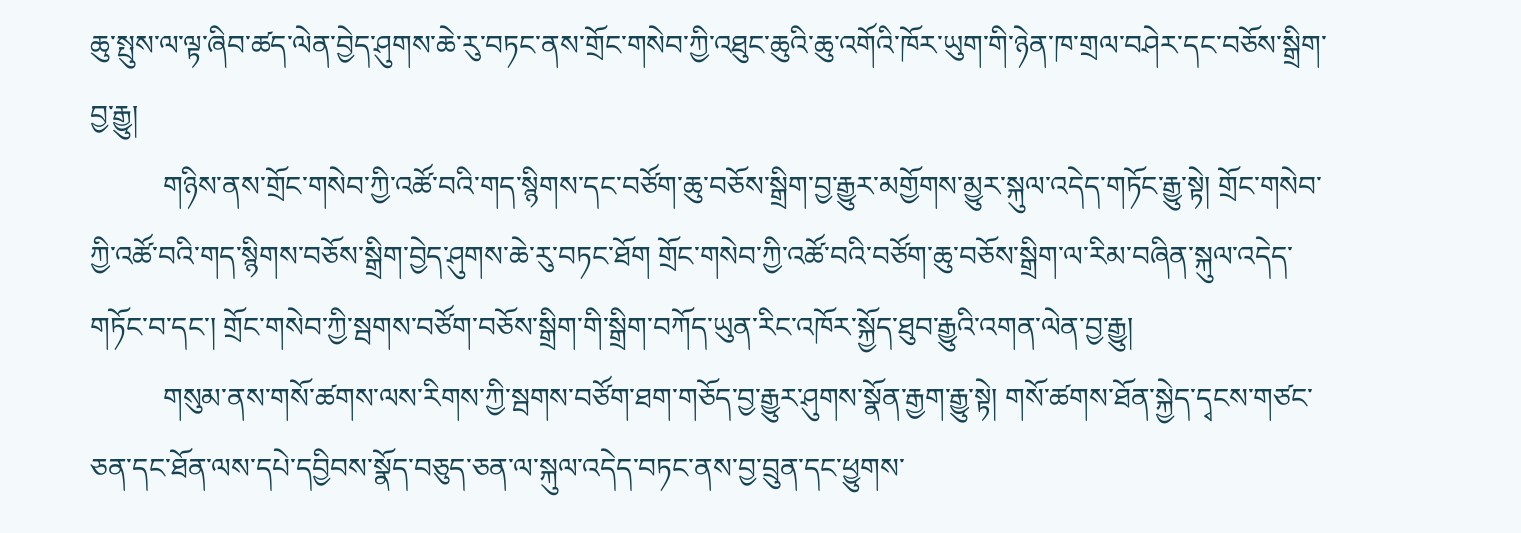ཆུ་སྤུས་ལ་ལྟ་ཞིབ་ཚད་ལེན་བྱེད་ཤུགས་ཆེ་རུ་བཏང་ནས་གྲོང་གསེབ་ཀྱི་འཐུང་ཆུའི་ཆུ་འགོའི་ཁོར་ཡུག་གི་ཉེན་ཁ་གྲལ་བཤེར་དང་བཅོས་སྒྲིག་བྱ་རྒྱུ།
          གཉིས་ནས་གྲོང་གསེབ་ཀྱི་འཚོ་བའི་གད་སྙིགས་དང་བཙོག་ཆུ་བཅོས་སྒྲིག་བྱ་རྒྱུར་མགྱོགས་མྱུར་སྐུལ་འདེད་གཏོང་རྒྱུ་སྟེ། གྲོང་གསེབ་ཀྱི་འཚོ་བའི་གད་སྙིགས་བཅོས་སྒྲིག་བྱེད་ཤུགས་ཆེ་རུ་བཏང་ཐོག གྲོང་གསེབ་ཀྱི་འཚོ་བའི་བཙོག་ཆུ་བཅོས་སྒྲིག་ལ་རིམ་བཞིན་སྐུལ་འདེད་གཏོང་བ་དང་། གྲོང་གསེབ་ཀྱི་སྦགས་བཙོག་བཅོས་སྒྲིག་གི་སྒྲིག་བཀོད་ཡུན་རིང་འཁོར་སྐྱོད་ཐུབ་རྒྱུའི་འགན་ལེན་བྱ་རྒྱུ།
          གསུམ་ནས་གསོ་ཚགས་ལས་རིགས་ཀྱི་སྦགས་བཙོག་ཐག་གཅོད་བྱ་རྒྱུར་ཤུགས་སྣོན་རྒྱག་རྒྱུ་སྟེ། གསོ་ཚགས་ཐོན་སྐྱེད་དྭངས་གཙང་ཅན་དང་ཐོན་ལས་དཔེ་དབྱིབས་སྣོད་བཅུད་ཅན་ལ་སྐུལ་འདེད་བཏང་ནས་བྱ་བྲུན་དང་ཕྱུགས་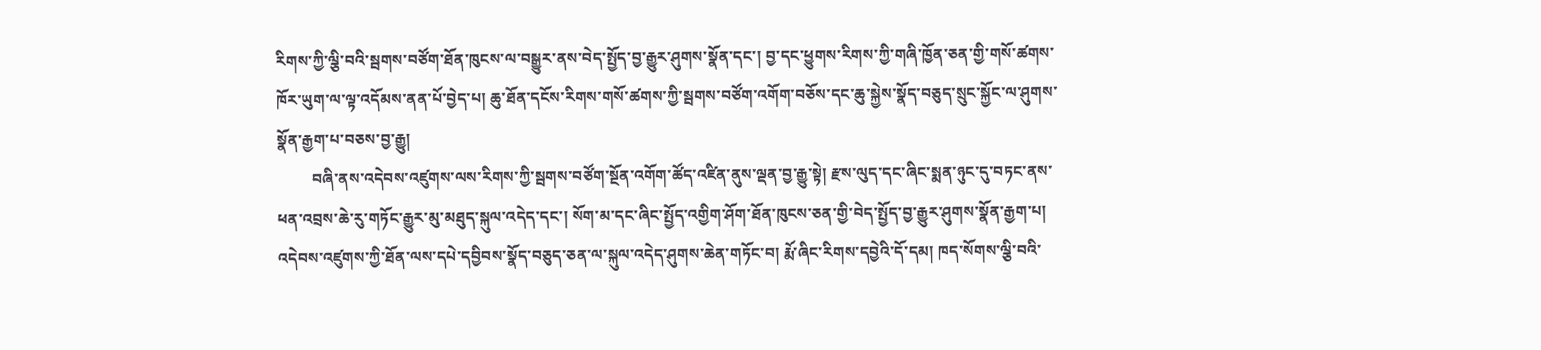རིགས་ཀྱི་ལྕི་བའི་སྦགས་བཙོག་ཐོན་ཁུངས་ལ་བསྒྱུར་ནས་བེད་སྤྱོད་བྱ་རྒྱུར་ཤུགས་སྣོན་དང་། བྱ་དང་ཕྱུགས་རིགས་ཀྱི་གཞི་ཁྱོན་ཅན་གྱི་གསོ་ཚགས་ཁོར་ཡུག་ལ་ལྟ་འདོམས་ནན་པོ་བྱེད་པ། ཆུ་ཐོན་དངོས་རིགས་གསོ་ཚགས་ཀྱི་སྦགས་བཙོག་འགོག་བཅོས་དང་ཆུ་སྐྱེས་སྣོད་བཅུད་སྲུང་སྐྱོང་ལ་ཤུགས་སྣོན་རྒྱག་པ་བཅས་བྱ་རྒྱུ།
         བཞི་ནས་འདེབས་འཛུགས་ལས་རིགས་ཀྱི་སྦགས་བཙོག་སྔོན་འགོག་ཚོད་འཛིན་ནུས་ལྡན་བྱ་རྒྱུ་སྟེ། རྫས་ལུད་དང་ཞིང་སྨན་ཉུང་དུ་བཏང་ནས་ཕན་འབྲས་ཆེ་རུ་གཏོང་རྒྱུར་མུ་མཐུད་སྐུལ་འདེད་དང་། སོག་མ་དང་ཞིང་སྤྱོད་འགྱིག་ཤོག་ཐོན་ཁུངས་ཅན་གྱི་བེད་སྤྱོད་བྱ་རྒྱུར་ཤུགས་སྣོན་རྒྱག་པ། འདེབས་འཛུགས་ཀྱི་ཐོན་ལས་དཔེ་དབྱིབས་སྣོད་བཅུད་ཅན་ལ་སྐུལ་འདེད་ཤུགས་ཆེན་གཏོང་བ། རྨོ་ཞིང་རིགས་དབྱེའི་དོ་དམ། ཁད་སོགས་ལྕི་བའི་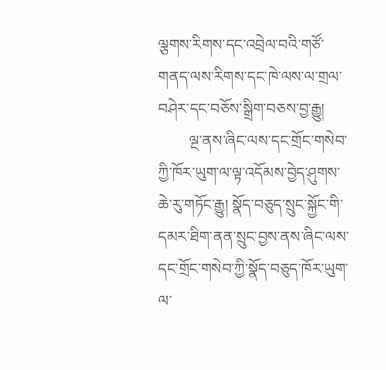ལྕགས་རིགས་དང་འབྲེལ་བའི་གཙོ་གནད་ལས་རིགས་དང་ཁེ་ལས་ལ་གྲལ་བཤེར་དང་བཅོས་སྒྲིག་བཅས་བྱ་རྒྱུ།
        ལྔ་ནས་ཞིང་ལས་དང་གྲོང་གསེབ་ཀྱི་ཁོར་ཡུག་ལ་ལྟ་འདོམས་བྱེད་ཤུགས་ཆེ་རུ་གཏོང་རྒྱུ། སྣོད་བཅུད་སྲུང་སྐྱོང་གི་དམར་ཐིག་ནན་སྲུང་བྱས་ནས་ཞིང་ལས་དང་གྲོང་གསེབ་ཀྱི་སྣོད་བཅུད་ཁོར་ཡུག་ལ་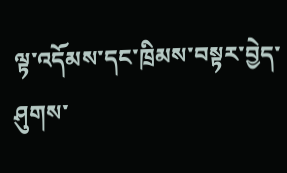ལྟ་འདོམས་དང་ཁྲིམས་བསྟར་བྱེད་ཤུགས་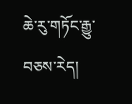ཆེ་རུ་གཏོང་རྒྱུ་བཅས་རེད།